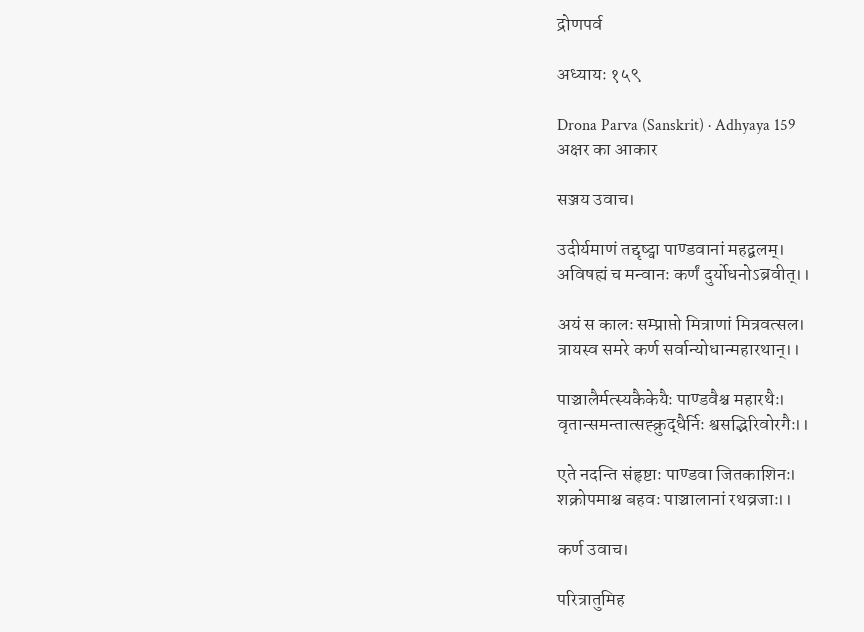द्रोणपर्व

अध्यायः १५९

Drona Parva (Sanskrit) · Adhyaya 159
अक्षर का आकार

सञ्जय उवाच।

उदीर्यमाणं तद्दृष्ट्वा पाण्डवानां महद्बलम्।
अविषह्यं च मन्वानः कर्णं दुर्योधनोऽब्रवीत्।।

अयं स कालः सम्प्राप्तो मित्राणां मित्रवत्सल।
त्रायस्व समरे कर्ण सर्वान्योधान्महारथान्।।

पाञ्चालैर्मत्स्यकैकेयैः पाण्डवैश्च महारथैः।
वृतान्समन्तात्सह्क्रुद्धैर्निः श्वसद्भिरिवोरगैः।।

एते नदन्ति संहृष्टाः पाण्डवा जितकाशिनः।
शक्रोपमाश्च बहवः पाञ्चालानां रथव्रजाः।।

कर्ण उवाच।

परित्रातुमिह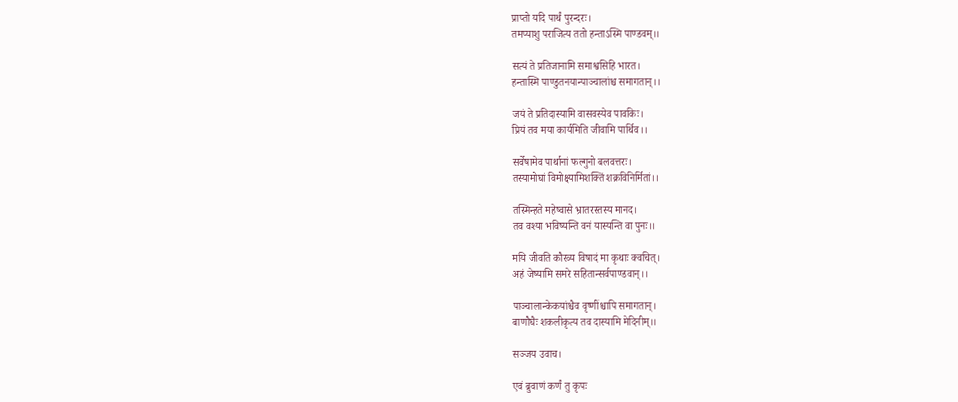प्राप्तो यदि पार्थं पुरन्दरः।
तमप्याशु पराजित्य ततो हन्ताऽस्मि पाण्डवम्।।

सत्यं ते प्रतिजानामि समाश्वसिहि भारत।
हन्तास्मि पाण्डुतनयान्पाञ्चालांश्च समागतान्।।

जयं ते प्रतिदास्यामि वासवस्येव पावकिः।
प्रियं तव मया कार्यमिति जीवामि पार्थिव।।

सर्वेषामेव पार्थानां फल्गुनो बलवत्तरः।
तस्यामोघां विमोक्ष्यामिशक्तिं शक्रविनिर्मितां।।

तस्मिन्हते महेष्वासे भ्रातरस्तस्य मानद।
तव वश्या भविष्यन्ति वनं यास्यन्ति वा पुनः।।

मयि जीवति कौरव्य विषादं मा कृथाः क्वचित्।
अहं जेष्यामि समरे सहितान्सर्वपाण्डवान्।।

पाञ्चालान्केकयांश्चैव वृष्णींश्चापि समागतान्।
बाणौघैः शकलीकृत्य तव दास्यामि मेदिनीम्।।

सञ्जय उवाच।

एवं ब्रुवाणं कर्णं तु कृपः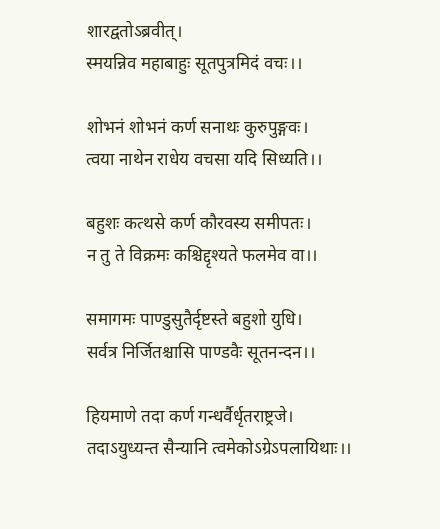शारद्वतोऽब्रवीत्।
स्मयन्निव महाबाहुः सूतपुत्रमिदं वचः।।

शोभनं शोभनं कर्ण सनाथः कुरुपुङ्गवः।
त्वया नाथेन राधेय वचसा यदि सिध्यति।।

बहुशः कत्थसे कर्ण कौरवस्य समीपतः।
न तु ते विक्रमः कश्चिद्दृश्यते फलमेव वा।।

समागमः पाण्डुसुतैर्दृष्टस्ते बहुशो युधि।
सर्वत्र निर्जितश्चासि पाण्डवैः सूतनन्दन।।

हियमाणे तदा कर्ण गन्धर्वैर्धृतराष्ट्रजे।
तदाऽयुध्यन्त सैन्यानि त्वमेकोऽग्रेऽपलायिथाः।।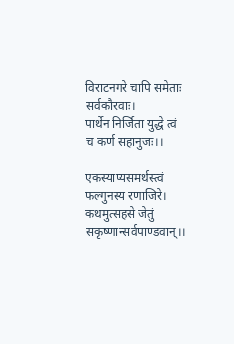विराटनगरे चापि समेताः सर्वकौरवाः।
पार्थेन निर्जिता युद्धे त्वं च कर्ण सहानुजः।।

एकस्याप्यसमर्थस्त्वं फल्गुनस्य रणाजिरे।
कथमुत्सहसे जेतुं सकृष्णान्सर्वपाण्डवान्।।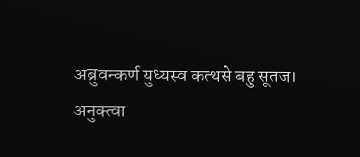अब्रुवन्कर्ण युध्यस्व कत्थसे बहु सूतज।
अनुक्त्वा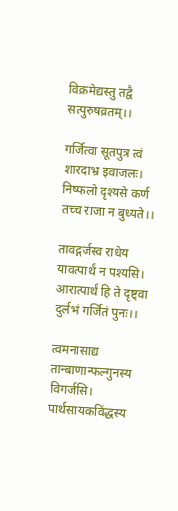विक्रमेद्यस्तु तद्वै सत्पुरुषव्रतम्।।

गर्जित्वा सूतपुत्र त्वं शारदाभ्र इवाजलः।
निष्फलो दृश्यसे कर्ण तच्च राजा न बुध्यते।।

तावद्गर्जस्व राधेय यावत्पार्थं न पश्यसि।
आरात्पार्थं हि ते दृष्ट्वा दुर्लभं गर्जितं पुनः।।

त्वमनासाद्य तान्बाणान्फल्गुनस्य विगर्जसि।
पार्थसायकविंद्धस्य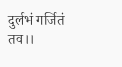दुर्लभं गर्जितं तव।।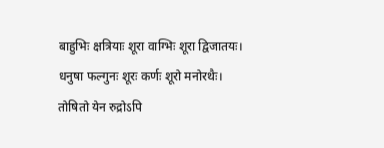बाहुभिः क्षत्रियाः शूरा वाग्भिः शूरा द्विजातयः।
धनुषा फल्गुनः शूरः कर्णः शूरो मनोरथैः।
तोषितो येन रुद्रोऽपि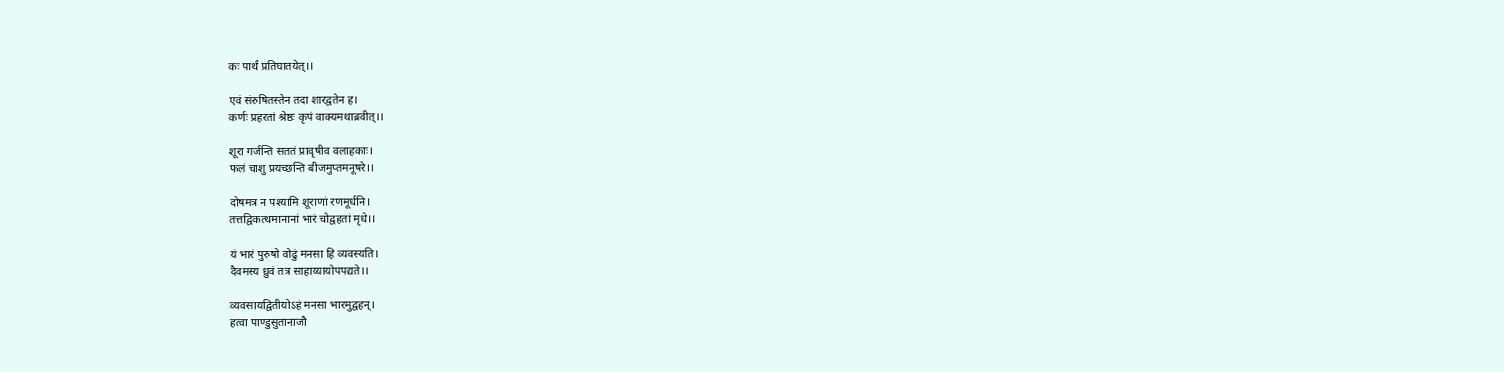कः पार्थं प्रतिघातयेत्।।

एवं संरुषितस्तेन तदा शारद्वतेन ह।
कर्णः प्रहरतां श्रेष्ठः कृपं वाक्यमथाब्रवीत्।।

शूरा गर्जन्ति सततं प्रावृषीव वलाहकाः।
फलं चाशु प्रयच्छन्ति बीजमुप्तमनूषरे।।

दोषमत्र न पश्यामि शूराणां रणमूर्धनि।
तत्तद्विकत्थमानानां भारं चोद्वहतां मृधे।।

यं भारं पुरुषो वोढुं मनसा हि व्यवस्यति।
दैवमस्य ध्रुवं तत्र साहाय्यायोपपद्यते।।

व्यवसायद्वितीयोऽहं मनसा भारमुद्वहन्।
हत्वा पाण्डुसुतानाजौ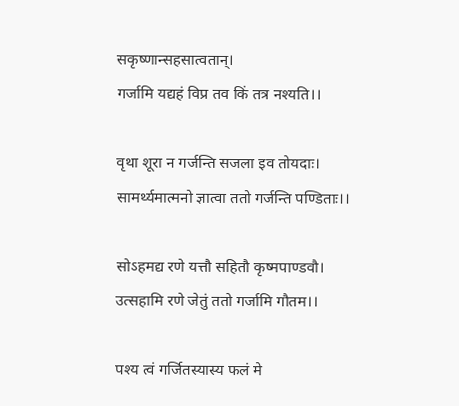सकृष्णान्सहसात्वतान्।
गर्जामि यद्यहं विप्र तव किं तत्र नश्यति।।

वृथा शूरा न गर्जन्ति सजला इव तोयदाः।
सामर्थ्यमात्मनो ज्ञात्वा ततो गर्जन्ति पण्डिताः।।

सोऽहमद्य रणे यत्तौ सहितौ कृष्मपाण्डवौ।
उत्सहामि रणे जेतुं ततो गर्जामि गौतम।।

पश्य त्वं गर्जितस्यास्य फलं मे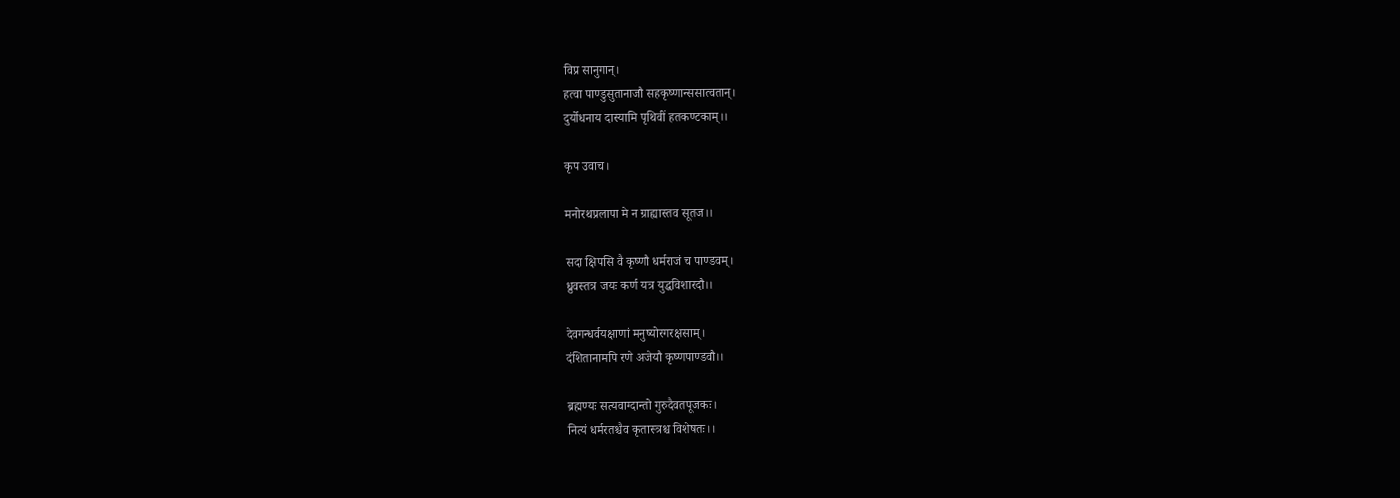विप्र सानुगान्।
हत्वा पाण्डुसुतानाजौ सहकृष्णान्ससात्वतान्।
दुर्योधनाय दास्यामि पृथिवीं हतकण्टकाम्।।

कृप उवाच।

मनोरथप्रलापा मे न ग्राह्यास्तव सूतज।।

सदा क्षिपसि वै कृष्णौ धर्मराजं च पाण्डवम्।
ध्रुवस्तत्र जयः कर्ण यत्र युद्धविशारदौ।।

देवगन्धर्वयक्षाणां मनुष्योरगरक्षसाम्।
दंशितानामपि रणे अजेयौ कृष्णपाण्डवौ।।

ब्रह्मण्यः सत्यवाग्दान्तो गुरुदैवतपूजकः।
नित्यं धर्मरतश्चैव कृतास्त्रश्च विशेषतः।।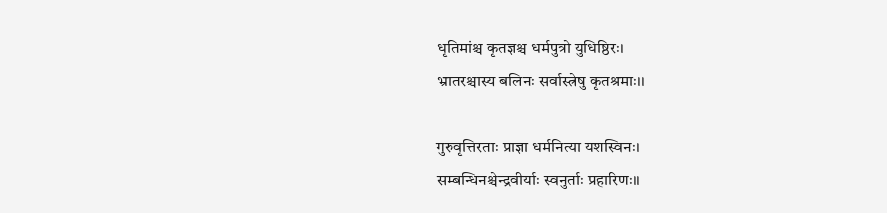धृतिमांश्च कृतज्ञश्च धर्मपुत्रो युधिष्ठिरः।
भ्रातरश्चास्य बलिनः सर्वास्त्रेषु कृतश्रमाः।।

गुरुवृत्तिरताः प्राज्ञा धर्मनित्या यशस्विनः।
सम्बन्धिनश्चेन्द्रवीर्याः स्वनुर्ताः प्रहारिणः।।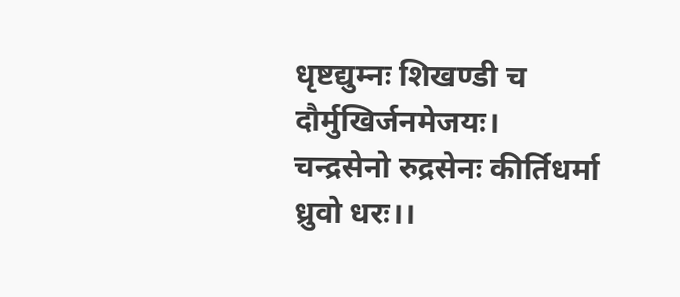धृष्टद्युम्नः शिखण्डी च दौर्मुखिर्जनमेजयः।
चन्द्रसेनो रुद्रसेनः कीर्तिधर्मा ध्रुवो धरः।।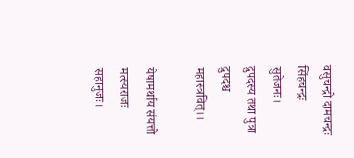वसुचन्द्रो दामचन्द्रः सिंहचन्द्रः सुतेजनः।
द्रुपदस्य तथा पुत्रा द्रुपदश्च महास्त्रवित्।।

येषामर्थाय संयत्तो मत्स्यराजः सहानुजः।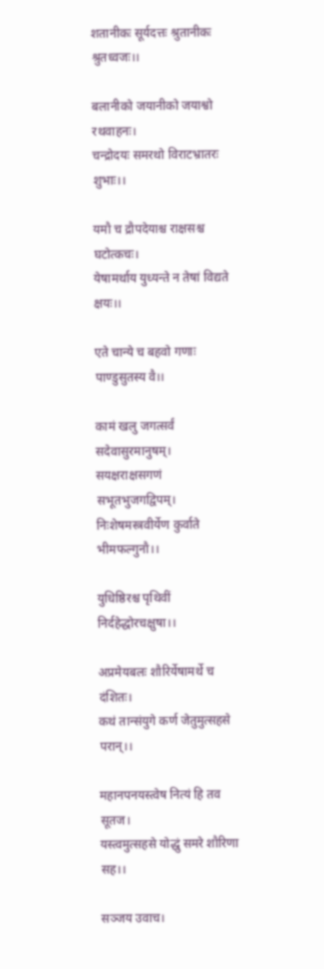शतानीकः सूर्यदत्तः श्रुतानीकः श्रुतध्वजः।।

बलानीको जयानीको जयाश्वो रथवाहनः।
चन्द्रोदयः समरथो विराटभ्रातरः शुभाः।।

यमौ च द्रौपदेयाश्च राक्षसश्च घटोत्कचः।
येषामर्थाय युध्यन्ते न तेषां विद्यते क्षयः।।

एते चान्ये च बहवो गणाः पाण्डुसुतस्य वै।।

कामं खलु जगत्सर्वं सदेवासुरमानुषम्।
सयक्षराक्षसगणं सभूतभुजगद्विपम्।
निःशेषमस्त्रवीर्येण कुर्वाते भीमफल्गुनौ।।

युधिष्ठिरश्च पृथिवीं निर्दहेद्धोरचक्षुषा।।

अप्रमेयबलः शौरिर्येषामर्थे च दंशितः।
कथं तान्संयुगे कर्ण जेतुमुत्सहसे परान्।।

महानपनयस्त्वेष नित्यं हि तव सूतज।
यस्त्वमुत्सहसे योद्धुं समरे शौरिणा सह।।

सञ्जय उवाच।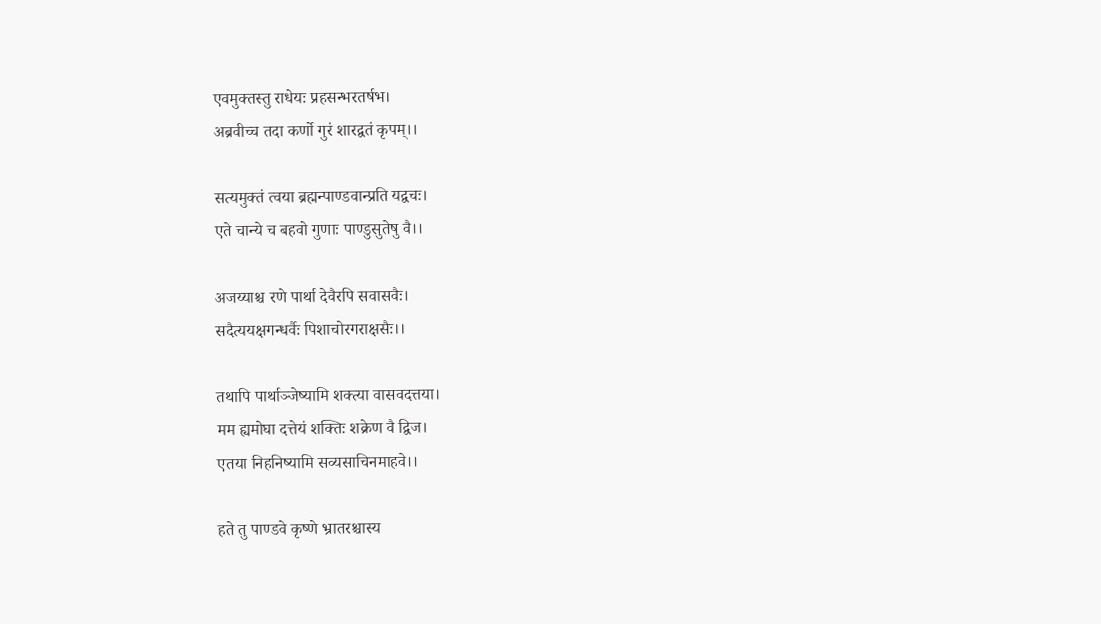एवमुक्तस्तु राधेयः प्रहसन्भरतर्षभ।
अब्रवीच्च तदा कर्णो गुरं शारद्वतं कृपम्।।

सत्यमुक्तं त्वया ब्रह्मन्पाण्डवान्प्रति यद्वचः।
एते चान्ये च बहवो गुणाः पाण्डुसुतेषु वै।।

अजय्याश्च रणे पार्था देवैरपि सवासवैः।
सदैत्ययक्षगन्धर्वैः पिशाचोरगराक्षसैः।।

तथापि पार्थाञ्जेष्यामि शक्त्या वासवदत्तया।
मम ह्यमोघा दत्तेयं शक्तिः शक्रेण वै द्विज।
एतया निहनिष्यामि सव्यसाचिनमाहवे।।

हते तु पाण्डवे कृष्णे भ्रातरश्चास्य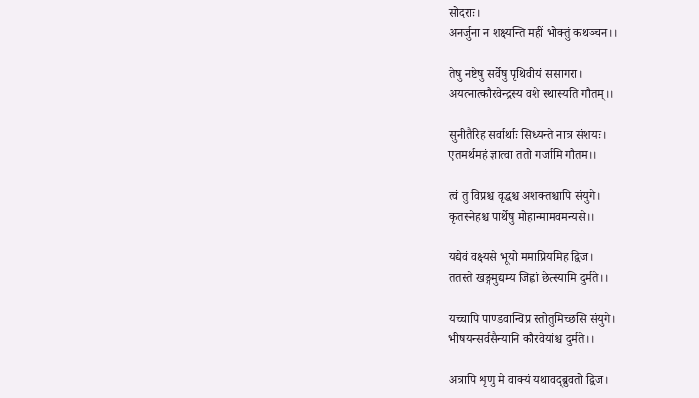सोदराः।
अनर्जुना न शक्ष्यन्ति महीं भोक्तुं कथञ्चन।।

तेषु नष्टेषु सर्वेषु पृथिवीयं ससागरा।
अयत्नात्कौरवेन्द्रस्य वशे स्थास्यति गौतम्।।

सुनीतैरिह सर्वार्थाः सिध्यन्ते नात्र संशयः।
एतमर्थमहं ज्ञात्वा ततो गर्जामि गौतम।।

त्वं तु विप्रश्च वृद्धश्च अशक्तश्चापि संयुगे।
कृतस्नेहश्च पार्थेषु मोहान्मामवमन्यसे।।

यद्येवं वक्ष्यसे भूयो ममाप्रियमिह द्विज।
ततस्ते खङ्गमुद्यम्य जिह्वां छेत्स्यामि दुर्मते।।

यच्चापि पाण्डवान्विप्र स्तोतुमिच्छसि संयुगे।
भीषयन्सर्वसैन्यानि कौरवेयांश्च दुर्मते।।

अत्रापि शृणु मे वाक्यं यथावद्ब्रुवतो द्विज।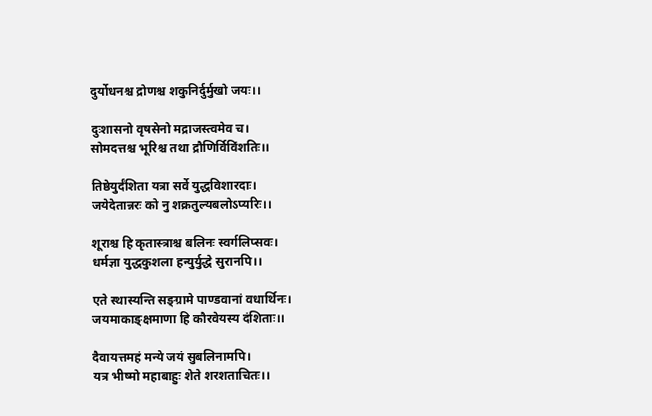दुर्योधनश्च द्रोणश्च शकुनिर्दुर्मुखो जयः।।

दुःशासनो वृषसेनो मद्राजस्त्वमेव च।
सोमदत्तश्च भूरिश्च तथा द्रौणिर्विविंशतिः।।

तिष्ठेयुर्दंशिता यत्रा सर्वे युद्धविशारदाः।
जयेदेतान्नरः को नु शक्रतुल्यबलोऽप्यरिः।।

शूराश्च हि कृतास्त्राश्च बलिनः स्वर्गलिप्सवः।
धर्मज्ञा युद्धकुशला हन्युर्युद्धे सुरानपि।।

एते स्थास्यन्ति सङ्ग्रामे पाण्डवानां वधार्थिनः।
जयमाकाङ्क्षमाणा हि कौरवेयस्य दंशिताः।।

दैवायत्तमहं मन्ये जयं सुबलिनामपि।
यत्र भीष्मो महाबाहुः शेते शरशताचितः।।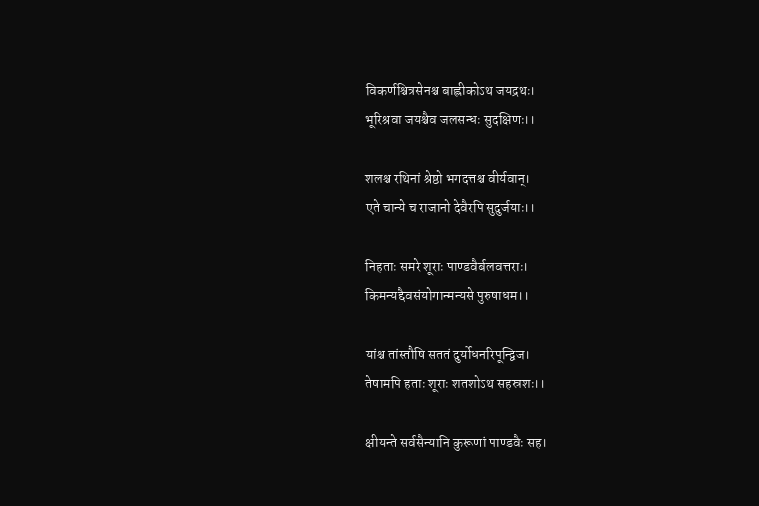विकर्णश्चित्रसेनश्च बाह्लीकोऽथ जयद्रथः।
भूरिश्रवा जयश्चैव जलसन्धः सुदक्षिणः।।

शलश्च रथिनां श्रेष्ठो भगदत्तश्च वीर्यवान्।
एते चान्ये च राजानो देवैरपि सुदुर्जयाः।।

निहताः समरे शूराः पाण्डवैर्बलवत्तराः।
किमन्यद्दैवसंयोगान्मन्यसे पुरुषाधम।।

यांश्च तांस्तौषि सततं दुर्योधनरिपून्द्विज।
तेषामपि हताः शूराः शतशोऽथ सहस्रशः।।

क्षीयन्ते सर्वसैन्यानि कुरूणां पाण्डवैः सह।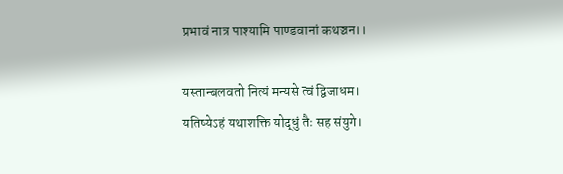प्रभावं नात्र पाश्यामि पाण्डवानां कथञ्चन।।

यस्तान्बलवतो नित्यं मन्यसे त्वं द्विजाधम।
यतिष्येऽहं यथाशक्ति योद्धुं तैः सह संयुगे।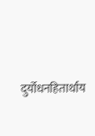दुर्योधनहितार्थाय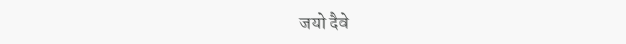जयो दैवे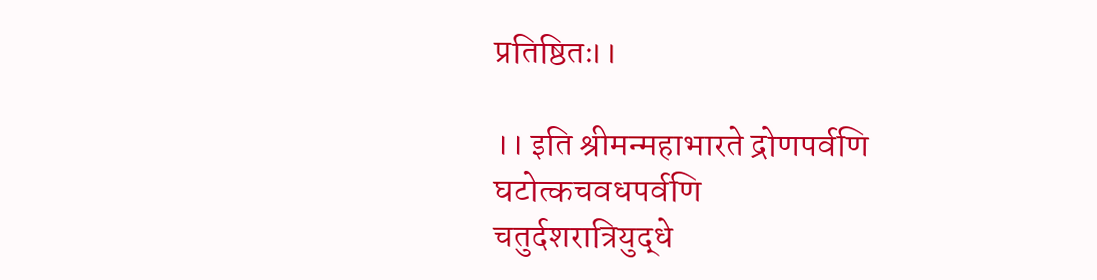प्रतिष्ठितः।।

।। इति श्रीमन्महाभारते द्रोणपर्वणि घटोत्कचवधपर्वणि
चतुर्दशरात्रियुद्धे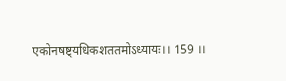एकोनषष्ट्यधिकशततमोऽध्यायः।। 159 ।।